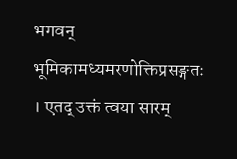भगवन् भूमिकामध्यमरणोक्तिप्रसङ्गतः । एतद् उक्तं त्वया सारम्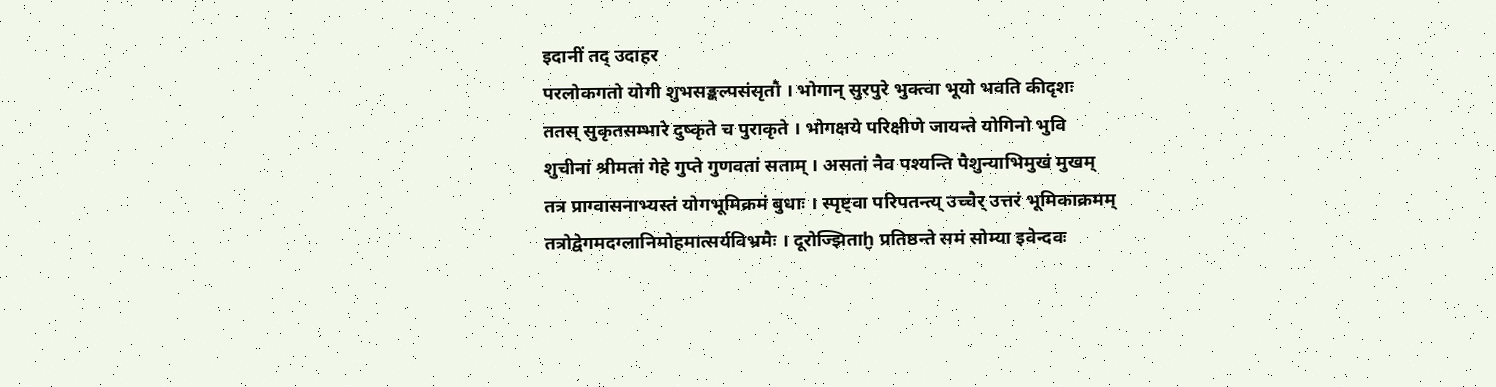इदानीं तद् उदाहर
परलोकगतो योगी शुभसङ्कल्पसंसृतौ । भोगान् सुरपुरे भुक्त्वा भूयो भवति कीदृशः
ततस् सुकृतसम्भारे दुष्कृते च पुराकृते । भोगक्षये परिक्षीणे जायन्ते योगिनो भुवि
शुचीनां श्रीमतां गेहे गुप्ते गुणवतां सताम् । असतां नैव पश्यन्ति पैशुन्याभिमुखं मुखम्
तत्र प्राग्वासनाभ्यस्तं योगभूमिक्रमं बुधाः । स्पृष्ट्वा परिपतन्त्य् उच्चैर् उत्तरं भूमिकाक्रमम्
तत्रोद्वेगमदग्लानिमोहमात्सर्यविभ्रमैः । दूरोज्झिताḫ प्रतिष्ठन्ते समं सोम्या इवेन्दवः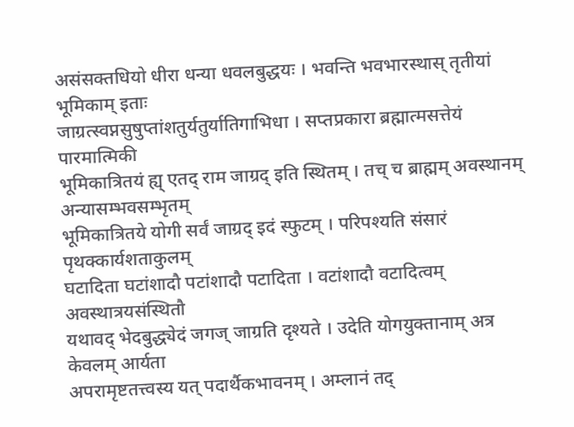असंसक्तधियो धीरा धन्या धवलबुद्धयः । भवन्ति भवभारस्थास् तृतीयां भूमिकाम् इताः
जाग्रत्स्वप्नसुषुप्तांशतुर्यतुर्यातिगाभिधा । सप्तप्रकारा ब्रह्मात्मसत्तेयं पारमात्मिकी
भूमिकात्रितयं ह्य् एतद् राम जाग्रद् इति स्थितम् । तच् च ब्राह्मम् अवस्थानम् अन्यासम्भवसम्भृतम्
भूमिकात्रितये योगी सर्वं जाग्रद् इदं स्फुटम् । परिपश्यति संसारं पृथक्कार्यशताकुलम्
घटादिता घटांशादौ पटांशादौ पटादिता । वटांशादौ वटादित्वम् अवस्थात्रयसंस्थितौ
यथावद् भेदबुद्ध्येदं जगज् जाग्रति दृश्यते । उदेति योगयुक्तानाम् अत्र केवलम् आर्यता
अपरामृष्टतत्त्वस्य यत् पदार्थैकभावनम् । अम्लानं तद्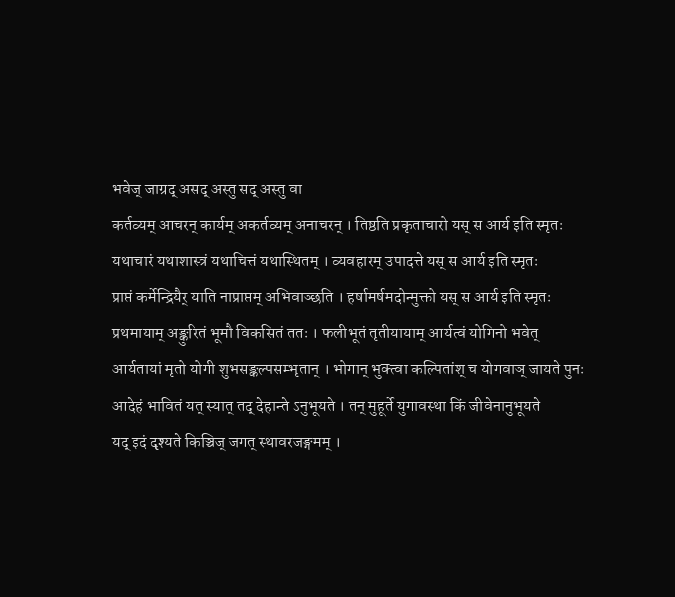भवेज् जाग्रद् असद् अस्तु सद् अस्तु वा
कर्तव्यम् आचरन् कार्यम् अकर्तव्यम् अनाचरन् । तिष्ठति प्रकृताचारो यस् स आर्य इति स्मृतः
यथाचारं यथाशास्त्रं यथाचित्तं यथास्थितम् । व्यवहारम् उपादत्ते यस् स आर्य इति स्मृतः
प्राप्तं कर्मेन्द्रियैर् याति नाप्राप्तम् अभिवाञ्छति । हर्षामर्षमदोन्मुक्तो यस् स आर्य इति स्मृतः
प्रथमायाम् अङ्कुरितं भूमौ विकसितं ततः । फलीभूतं तृतीयायाम् आर्यत्वं योगिनो भवेत्
आर्यतायां मृतो योगी शुभसङ्कल्पसम्भृतान् । भोगान् भुक्त्वा कल्पितांश् च योगवाञ् जायते पुनः
आदेहं भावितं यत् स्यात् तद् देहान्ते ऽनुभूयते । तन् मुहूर्ते युगावस्था किं जीवेनानुभूयते
यद् इदं दृश्यते किञ्चिज् जगत् स्थावरजङ्गमम् ।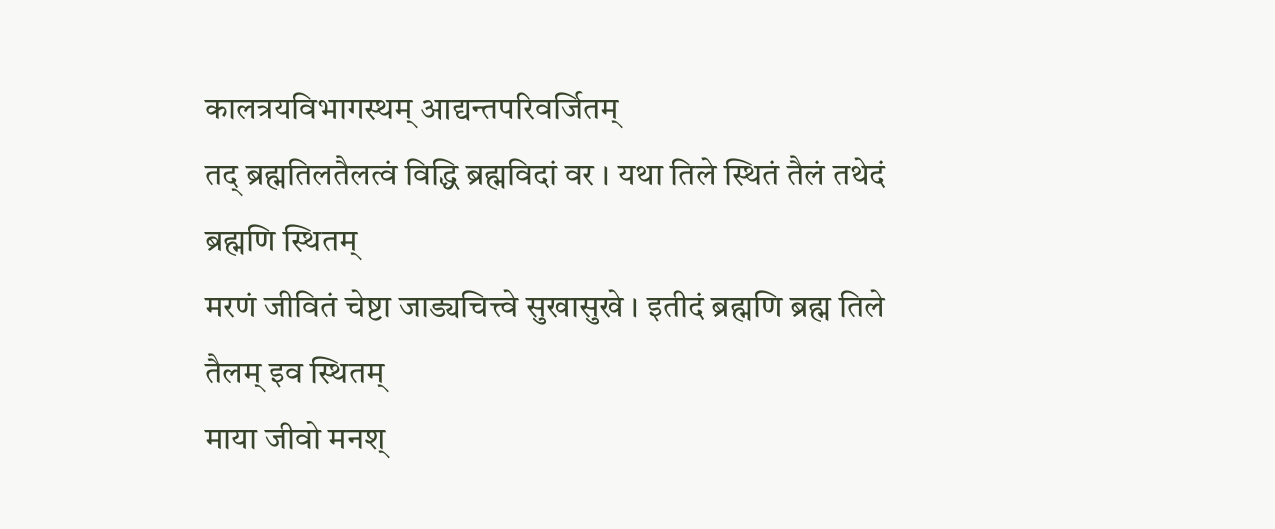कालत्रयविभागस्थम् आद्यन्तपरिवर्जितम्
तद् ब्रह्मतिलतैलत्वं विद्धि ब्रह्मविदां वर । यथा तिले स्थितं तैलं तथेदं ब्रह्मणि स्थितम्
मरणं जीवितं चेष्टा जाड्यचित्त्वे सुखासुखे । इतीदं ब्रह्मणि ब्रह्म तिले तैलम् इव स्थितम्
माया जीवो मनश्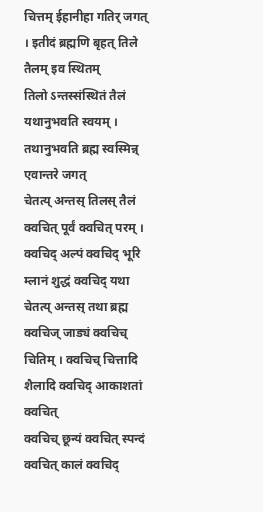चित्तम् ईहानीहा गतिर् जगत् । इतीदं ब्रह्मणि बृहत् तिले तैलम् इव स्थितम्
तिलो ऽन्तस्संस्थितं तैलं यथानुभवति स्वयम् । तथानुभवति ब्रह्म स्वस्मिन्न् एवान्तरे जगत्
चेतत्य् अन्तस् तिलस् तैलं क्वचित् पूर्वं क्वचित् परम् । क्वचिद् अल्पं क्वचिद् भूरि म्लानं शुद्धं क्वचिद् यथा
चेतत्य् अन्तस् तथा ब्रह्म क्वचिज् जाड्यं क्वचिच् चितिम् । क्वचिच् चित्तादि शैलादि क्वचिद् आकाशतां क्वचित्
क्वचिच् छून्यं क्वचित् स्पन्दं क्वचित् कालं क्वचिद्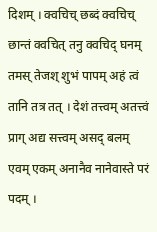दिशम् । क्वचिच् छब्दं क्वचिच् छान्तं क्वचित् तनु क्वचिद् घनम्
तमस् तेजश् शुभं पापम् अहं त्वं तानि तत्र तत् । देशं तत्त्वम् अतत्त्वं प्राग् अद्य सत्त्वम् असद् बलम्
एवम् एकम् अनानैव नानेवास्ते परं पदम् ।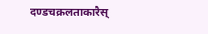दण्डचक्रलताकारैस्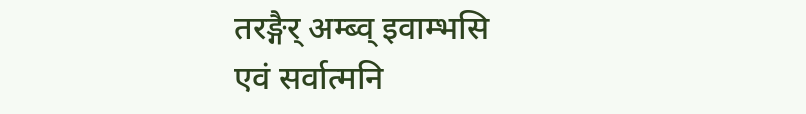तरङ्गैर् अम्ब्व् इवाम्भसि
एवं सर्वात्मनि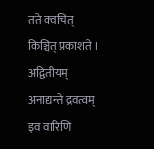तते क्वचित् किञ्चित् प्रकाशते । अद्वितीयम् अनाद्यन्ते द्रवत्वम् इव वारिणि